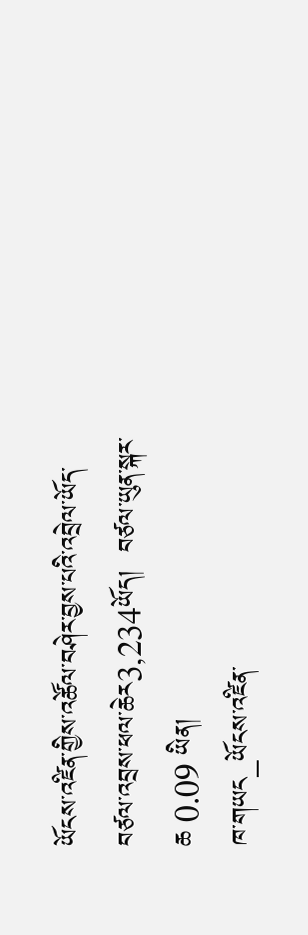ཡོངས་འཛིན་གྱིས་འཚོལ་བཤེར་བྱས་པའི་འབྲེལ་ཡོད་བཙལ་འབྲས་ཕལ་ཆེར3,234ཡོད།  བཙལ་ཡུན་སྐར་ཆ 0.09 ཡིན།
ཁ་གཡང_ཡོངས་འཛིན་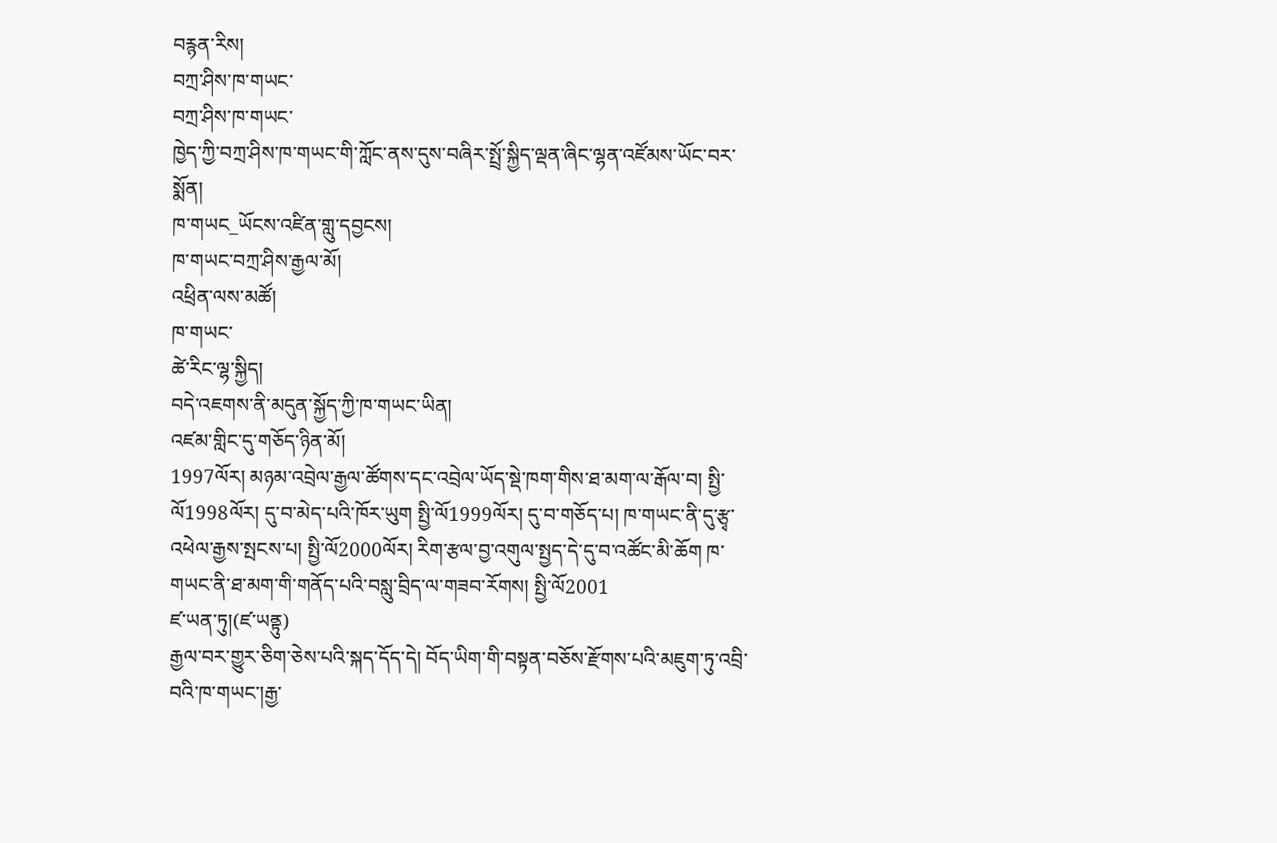བརྙན་རིས།
བཀྲ་ཤིས་ཁ་གཡང་
བཀྲ་ཤིས་ཁ་གཡང་
ཁྱེད་ཀྱི་བཀྲ་ཤིས་ཁ་གཡང་གི་ཀློང་ནས་དུས་བཞིར་སྤྲོ་སྐྱིད་ལྡན་ཞིང་ལྷན་འཛོམས་ཡོང་བར་སྨོན།
ཁ་གཡང_ཡོངས་འཛིན་གླུ་དབྱངས།
ཁ་གཡང་བཀྲ་ཤིས་རྒྱལ་མོ།
འཕྲིན་ལས་མཚོ།
ཁ་གཡང་
ཚེ་རིང་ལྷ་སྐྱིད།
བདེ་འཇགས་ནི་མདུན་སྐྱོད་ཀྱི་ཁ་གཡང་ཡིན།
འཛམ་གླིང་དུ་གཅོད་ཉིན་མོ།
1997ལོར། མཉམ་འབྲེལ་རྒྱལ་ཚོགས་དང་འབྲེལ་ཡོད་སྡེ་ཁག་གིས་ཐ་མག་ལ་རྒོལ་བ། སྤྱི་ལོ1998ལོར། དུ་བ་མེད་པའི་ཁོར་ཡུག སྤྱི་ལོ1999ལོར། དུ་བ་གཅོད་པ། ཁ་གཡང་ནི་དུ་རྩྭ་འཕེལ་རྒྱས་སྤངས་པ། སྤྱི་ལོ2000ལོར། རིག་རྩལ་བྱ་འགུལ་སྤྱད་དེ་དུ་བ་འཚོང་མི་ཆོག ཁ་གཡང་ནི་ཐ་མག་གི་གནོད་པའི་བསླུ་བྲིད་ལ་གཟབ་རོགས། སྤྱི་ལོ2001
ཛ་ཡན་ཏུ།(ཛ་ཡནྟུ)
རྒྱལ་བར་གྱུར་ཅིག་ཅེས་པའི་སྐད་དོད་དེ། བོད་ཡིག་གི་བསྟན་བཅོས་རྫོགས་པའི་མཇུག་ཏུ་འབྲི་བའི་ཁ་གཡང་།རྒྱ་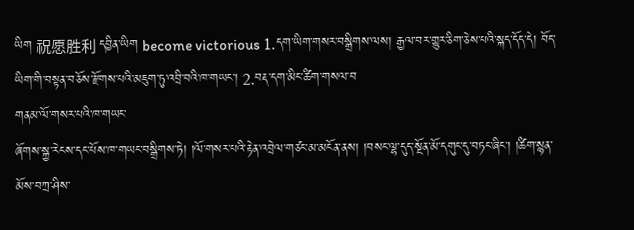ཡིག 祝愿胜利 དབྱིན་ཡིག become victorious 1.དག་ཡིག་གསར་བསྒྲིགས་ལས། རྒྱལ་བར་གྱུར་ཅིག་ཅེས་པའི་སྐད་དོད་དེ། བོད་ཡིག་གི་བསྟན་བཅོས་རྫོགས་པའི་མཇུག་ཏུ་འབྲི་བའི་ཁ་གཡང་། 2.བརྡ་དག་མིང་ཚིག་གསལ་བ
གནམ་ལོ་གསར་པའི་ཁ་གཡང་
ཞོགས་སྐྱ་རེངས་དང་པོས་ཁ་གཡང་བསྒྲིགས་ཏེ། །ལོ་གསར་པའི་རྟེན་འབྲེལ་གཙང་མ་མངོན་ནས། །བསང་ལྷ་དུད་སྔོན་མོ་དགུང་དུ་བཏང་ཞིང་། །ཚིག་སྙན་མོས་བཀྲ་ཤིས་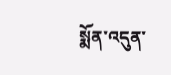སྨོན་འདུན་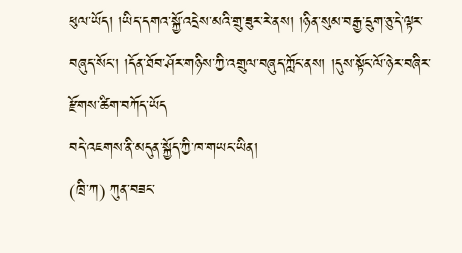ཕུལ་ཡོད། །ཡིད་དགའ་སྐྱོ་འདྲེས་མའི་གྲུ་ཟུར་རེ་ནས། །ཉིན་སུམ་བརྒྱ་དྲུག་ཅུ་དེ་ལྟར་བཞུད་སོང་། །དོན་ཐོབ་ཤོར་གཉིས་ཀྱི་འགྲུལ་བཞུད་ཀློང་ནས། །དུས་སྟོང་ལོ་ཉེར་བཞིར་རྫོགས་ཚིག་བཀོད་ཡོད
བདེ་འཇགས་ནི་མདུན་སྐྱོད་ཀྱི་ཁ་གཡང་ཡིན།
(ཁྲི་ཀ) ཀུན་བཟང་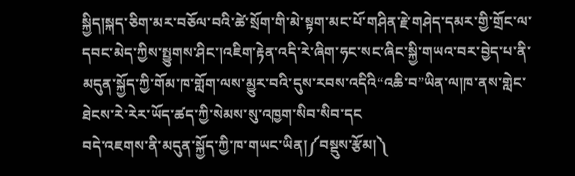སྐྱིད།སྐད་ཅིག་མར་བཅོལ་བའི་ཚེ་སྲོག་གི་མེ་སྟག་མང་པོ་གཤིན་རྗེ་གཤེད་དམར་གྱི་གྲོང་ལ་དབང་མེད་ཀྱིས་སྤྱུགས་ཤིང་།འཇིག་རྟེན་འདི་རེ་ཞིག་ཧང་སང་ཞིང་སྐྱི་གཡའ་བར་བྱེད་པ་ནི་མདུན་སྐྱོད་ཀྱི་གོམ་ཁ་གློག་ལས་མྱུར་བའི་དུས་རབས་འདིའི“འཆི་བ”ཡིན་ལ།ཁ་ནས་གླེང་ཐེངས་རེ་རེར་ཡོད་ཚད་ཀྱི་སེམས་སུ་འཁྱག་སིབ་སིབ་དང
བདེ་འཇགས་ནི་མདུན་སྐྱོད་ཀྱི་ཁ་གཡང་ཡིན།༼བསྡུས་རྩོམ།༽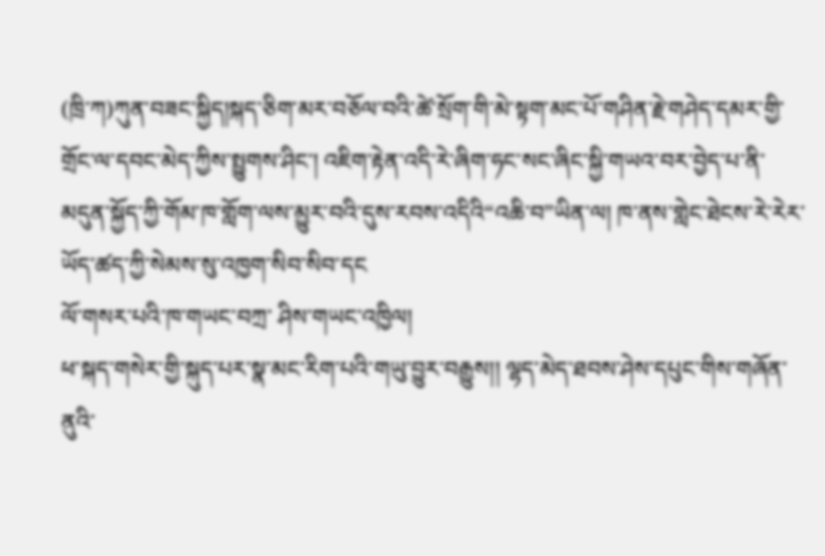(ཁྲི་ཀ)ཀུན་བཟང་སྐྱིད།སྐད་ཅིག་མར་བཅོལ་བའི་ཚེ་སྲོག་གི་མེ་སྟག་མང་པོ་གཤིན་རྗེ་གཤེད་དམར་གྱི་གྲོང་ལ་དབང་མེད་ཀྱིས་སྤྱུགས་ཤིང་། འཇིག་རྟེན་འདི་རེ་ཞིག་ཧང་སང་ཞིང་སྐྱི་གཡའ་བར་བྱེད་པ་ནི་མདུན་སྐྱོད་ཀྱི་གོམ་ཁ་གློག་ལས་མྱུར་བའི་དུས་རབས་འདིའི“འཆི་བ”ཡིན་ལ། ཁ་ནས་གླེང་ཐེངས་རེ་རེར་ཡོད་ཚད་ཀྱི་སེམས་སུ་འཁྱག་སིབ་སིབ་དང
ལོ་གསར་པའི་ཁ་གཡང་བཀྲ་ ཤིས་གཡང་འཁྱིལ།
ཕ་སྐད་གསེར་གྱི་སྐུད་པར་སྣ་མང་རིག་པའི་གཡུ་བྱུར་བརྒྱུས།། ལྷད་མེད་ཐབས་ཤེས་དཔུང་གིས་གཞོན་ནུའི་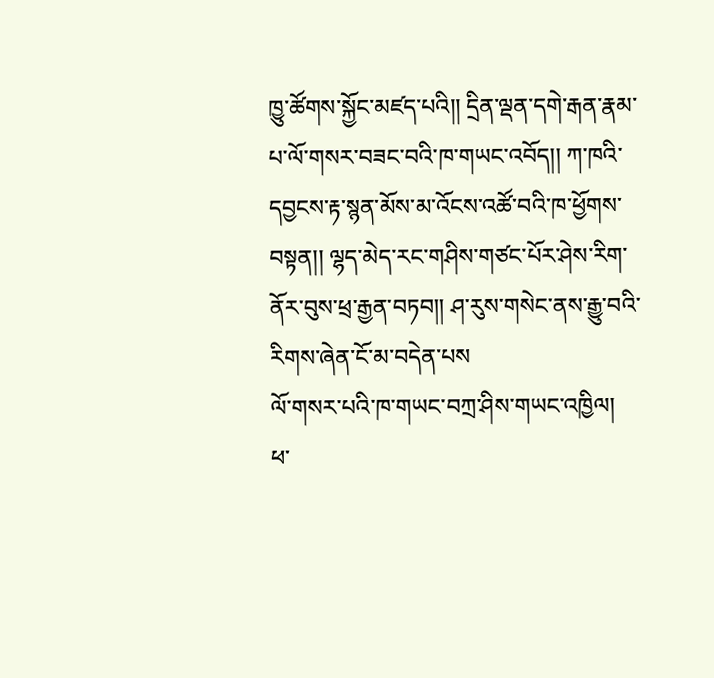ཁྱུ་ཚོགས་སྐྱོང་མཛད་པའི།། དྲིན་ལྡན་དགེ་རྒན་རྣམ་པ་ལོ་གསར་བཟང་བའི་ཁ་གཡང་འབོད།། ཀ་ཁའི་དབྱངས་རྟ་སྙན་མོས་མ་འོངས་འཚོ་བའི་ཁ་ཕྱོགས་བསྟན།། ལྷད་མེད་རང་གཤིས་གཙང་པོར་ཤེས་རིག་ནོར་བུས་ཕྲ་རྒྱན་བཏབ།། ཤ་རུས་གསེང་ནས་རྒྱུ་བའི་རིགས་ཞེན་ངོ་མ་བདེན་པས
ལོ་གསར་པའི་ཁ་གཡང་བཀྲ་ཤིས་གཡང་འཁྱིལ།
ཕ་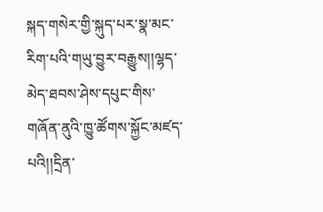སྐད་གསེར་གྱི་སྐུད་པར་སྣ་མང་རིག་པའི་གཡུ་བྱུར་བརྒྱུས།།ལྷད་མེད་ཐབས་ཤེས་དཔུང་གིས་གཞོན་ནུའི་ཁྱུ་ཚོགས་སྐྱོང་མཛད་པའི།།དྲིན་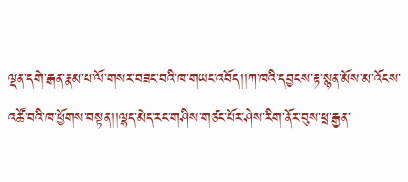ལྡན་དགེ་རྒན་རྣམ་པ་ལོ་གསར་བཟང་བའི་ཁ་གཡང་འབོད།།ཀ་ཁའི་དབྱངས་རྟ་སྙན་མོས་མ་འོངས་འཚོ་བའི་ཁ་ཕྱོགས་བསྟན།།ལྷད་མེད་རང་གཤིས་གཙང་པོར་ཤེས་རིག་ནོར་བུས་ཕྲ་རྒྱན་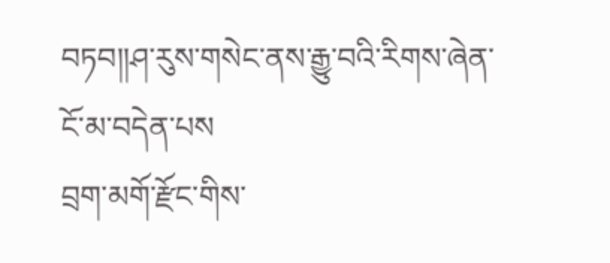བཏབ།།ཤ་རུས་གསེང་ནས་རྒྱུ་བའི་རིགས་ཞེན་ངོ་མ་བདེན་པས
བྲག་མགོ་རྫོང་གིས་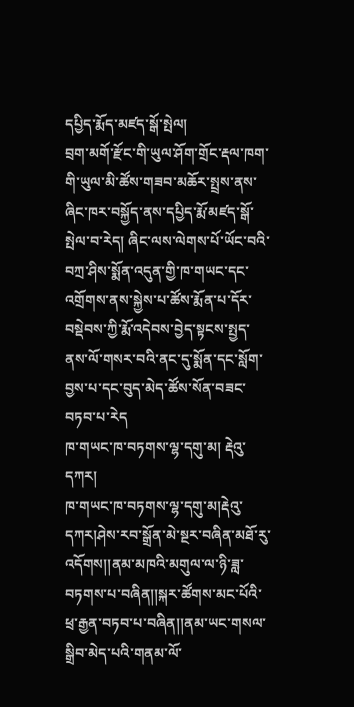དཔྱིད་རྨོད་མཛད་སྒོ་སྤེལ།
བྲག་མགོ་རྫོང་གི་ཡུལ་ཤོག་གྲོང་རྡལ་ཁག་གི་ཡུལ་མི་ཚོས་གཟབ་མཆོར་སྤྲས་ནས་ཞིང་ཁར་བསྐྱོད་ནས་དཔྱིད་རྨོ་མཛད་སྒོ་སྤེལ་བ་རེད། ཞིང་ལས་ལེགས་པོ་ཡོང་བའི་བཀྲ་ཤིས་སྨོན་འདུན་གྱི་ཁ་གཡང་དང་འགྲོགས་ནས་སྐྱེས་པ་ཚོས་རྨོན་པ་དོར་བསྡེབས་ཀྱི་རྨོ་འདེབས་བྱེད་སྟངས་སྤྱད་ནས་ལོ་གསར་བའི་ནང་དུ་སྨོན་དང་སློག་བྱས་པ་དང་བུད་མེད་ཚོས་སོན་བཟང་བཏབ་པ་རེད
ཁ་གཡང་ཁ་བཏགས་ལྷ་དགུ་མ། རྡེའུ་དཀར།
ཁ་གཡང་ཁ་བཏགས་ལྷ་དགུ་མ།རྡེའུ་དཀར།ཤེས་རབ་སྒྲོན་མེ་སྔར་བཞིན་མཐོ་རུ་འདོགས།།ནམ་མཁའི་མགུལ་ལ་ཉི་ཟླ་བཏགས་པ་བཞིན།།སྐར་ཚོགས་མང་པོའི་ཕྲ་རྒྱན་བཏབ་པ་བཞིན།།ནམ་ཡང་གསལ་སྒྲིབ་མེད་པའི་གནམ་ལོ་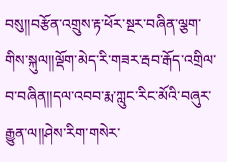བསུ།།བརྩོན་འགྲུས་རྟ་ཕོར་སྔར་བཞིན་ལྕག་གིས་སྐུལ།།ལྡོག་མེད་རི་གཟར་རྦབ་རྒོད་འགྲིལ་བ་བཞིན།།དལ་འབབ་རྨ་ཀླུང་རིང་མོའི་བཞུར་རྒྱུན་ལ།།ཤེས་རིག་གསེར་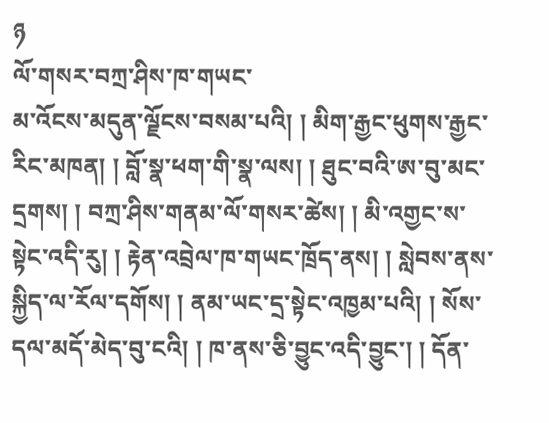ཉ
ལོ་གསར་བཀྲ་ཤིས་ཁ་གཡང་
མ་འོངས་མདུན་ལྗོངས་བསམ་པའི། ། མིག་རྒྱང་ཕུགས་རྒྱང་རིང་མཁན། ། བློ་སྣ་ཕག་གི་སྣ་ལས། ། ཐུང་བའི་ཨ་བུ་མང་དྲགས། ། བཀྲ་ཤིས་གནམ་ལོ་གསར་ཚེས། ། མི་འགྱང་ས་སྟེང་འདི་རུ། ། རྟེན་འབྲེལ་ཁ་གཡང་ཁྲོད་ནས། ། སླེབས་ནས་སྐྱིད་ལ་རོལ་དགོས། ། ནམ་ཡང་དྲ་སྟེང་འཁྱམ་པའི། ། སོས་དལ་མདོ་མེད་བུ་ངའི། ། ཁ་ནས་ཅི་བྱུང་འདི་བྱུང་། ། དོན་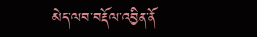མེད་ལབ་བརྡོལ་འབྱིན་ནོ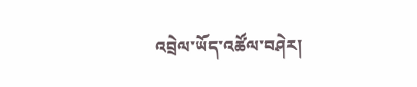འབྲེལ་ཡོད་འཚོལ་བཤེར།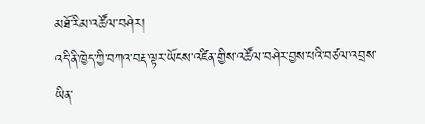མཐོ་རིམ་འཚོལ་བཤེར།
འདི་ནི་ཁྱེད་ཀྱི་བཀའ་བརྡ་ལྟར་ཡོངས་འཛིན་གྱིས་འཚོལ་བཤེར་བྱས་པའི་བཙལ་འབྲས་ཡིན་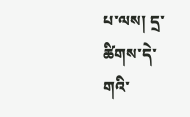པ་ལས། དྲ་ཚིགས་དེ་གའི་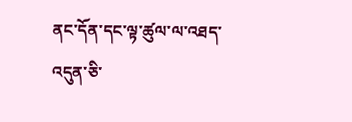ནང་དོན་དང་ལྟ་ཚུལ་ལ་འཐད་འདུན་ཅི་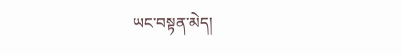ཡང་བསྟན་མེད།